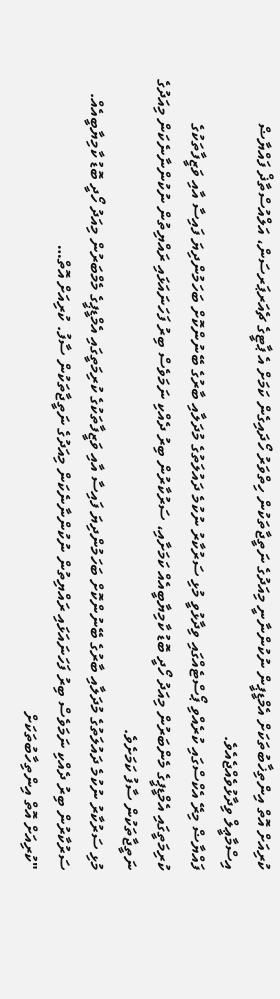ކުރިއަށް އޮތް އިންތިޚާބުތަކަށް އެމްޑީޕީން ނުކުންނާނީ މިއަދުގެ ނަތީޖާތަކުން ހިތްވަރު ހޯދައިގެން ކަމަށް އެ ޕާޓީގެ ޗެއަރޕަރސަން، އަލްއުސްތާޛް ފައްޔާޟް އިސްމާޢީލް ވިދާޅުވެއްޖެއެވެ.
ފައްޔާޟް މިރޭ އެކްސްގައި ކުރެއްވި ޕޯސްޓެއްގައި ވިދާޅުވީ މުޅި ސަރުކާރު ނުކުމެ ދައުލަތުގެ މުދަލާއި ބާރުގެ ބޭނުންކޮށް ބަހަމުންދިޔަ ފައިސާ އާއި ވަޒީފާތަކުގެ ކުރިމަތީގައި އެމްޑީޕީގެ މެންބަރުން މިއަދު ހޯދީ ބޮޑު ކާމިޔާބީއެއް ކަމަށާއި، ސަރުކާރުން ބިރު ދެއްކި ނަމަވެސް ބިރު ފަހަނައަޅައި ރައްޔިތުން ނުކުންނާނެކަން މިއަދުގެ ނަތީޖާތަކުން ސާފު ކަމަށެވެ.
މުޅި ސަރުކާރު ނުކުމެ ދައުލަތުގެ މުދަލާއި ބާރުގެ ބޭނުންކޮށް ބަހަމުންދިޔަ ފައިސާ އާއި ވަޒީފާތަކުގެ ކުރިމަތީގައި އެމްޑީޕީގެ މެމްބަރުން މިއަދު ހޯދީ ބޮޑު ކާމިޔާބީއެއް. ސަރުކާރުން ބިރު ދެއްކި ނަމަވެސް ބިރު ފަހަނައަޅައި ރައްޔިތުން ނުކުންނާނެކަން މިއަދުގެ ނަތީޖާތަކުން ސާފު. ކުރިއަށް އޮތް…
"ކުރިއަށް އޮތް އިންތިހާބުތަކަށް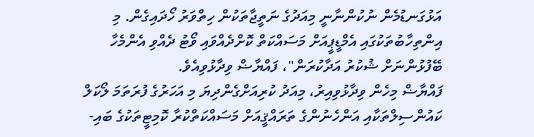އަޅުގަނޑުމެން ނުކުންނާނީ މިއަދުގެ ނަތީޖާތަކުން ހިތްވަރު ހޯދައިގެން. މި އިންތިހާބުތަކުގައި އެމްޑީޕީއަށް މަސައްކަތް ކޮށްދެއްވައި ވޯޓު ދެއްވި އެންމެހާ ބޭފުޅުންނަށް ޝުކުރު އަދާކުރަން"، ފައްޔާޟް ވިދާޅުވިއެވެ.
ފައްޔާޟް މިހެން ވިދާޅުވިއިރު، މިއަދު ކުރިއަށްގެންދިޔަ މި އަހަރުގެ ފުރަތަމަ ލޯކަލް ކައުންސިލްތަކާއި އަންހެނުންގެ ތަރައްޤީއަށް މަސައްކަތްކުރާ ކޮމިޓީތަކުގެ ބައި-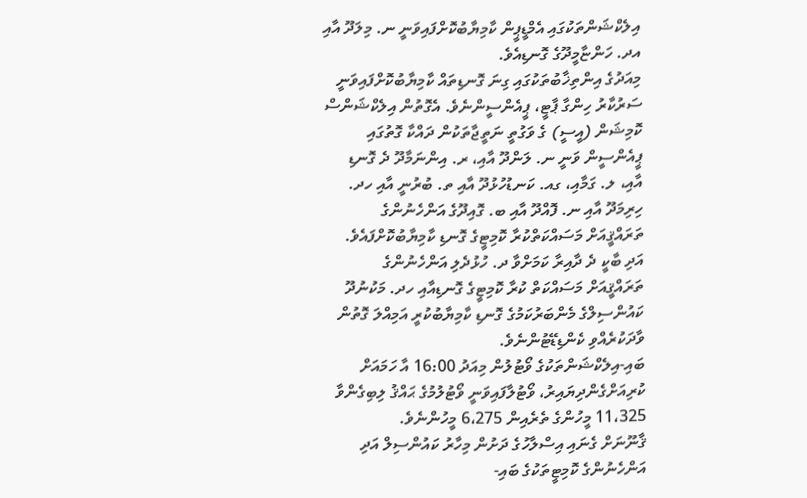އިލެކްޝަންތަކުގައި އެމްޑީޕީން ކާމިޔާބުކޮށްފައިވަނީ ނ. މިލަދޫ އާއި އދ. ހަންޏާމީދޫގެ ގޮނޑިއެވެ.
މިއަދުގެ އިންތިޚާބުތަކުގައި ގިނަ ގޮނޑިތައް ކާމިޔާބުކޮށްފައިވަނީ ސަރުކާރު ހިންގާ ޕާޓީ، ޕީއެންސީންނެވެ. އެގޮތުން އިލެކްޝަންސް ކޮމިޝަން (އީސީ) ގެ ވަގުތީ ނަތީޖާތަކުން ދައްކާ ގޮތުގައި ޕީއެންސީން ވަނީ ނ. ލަންދޫ އާއި، ރ. އިންނަމާދޫ ދެ ގޮނޑި އާއި، ލ. ގަމާއި، ގއ. ކަނޑުހުޅުދޫ އާއި ތ. ބުރުނީ އާއި ހދ. ހިރިމަދޫ އާއި ނ. ފޮއްދޫ އާއި ބ. ގޮއިދޫގެ އަންހެނުންގެ ތަރައްޤީއަށް މަސައްކަތްކުރާ ކޮމިޓީގެ ގޮނޑި ކާމިޔާބުކޮށްފައެވެ.
އަދި ބާކީ ދެ ދާއިރާ ކަމަށްވާ ދ. ހުޅުދެލި އަންހެނުންގެ ތަރައްޤީއަށް މަސައްކަތް ކުރާ ކޮމިޓީގެ ގޮނޑިއާއި ހދ. މަކުނުދޫ ކައުންސިލްގެ މެންބަރުކަމުގެ ގޮނޑި ކާމިޔާބުކުރީ އަމިއްލަ ގޮތުން ވާދަކުރެއްވި ކެންޑިޑޭޓުންނެވެ.
ބައި-އިލެކްޝަންތަކުގެ ވޯޓުލުން މިއަދު 16:00 އާ ހަމައަށް ކުރިއަށްގެންދިޔައިރު، ވޯޓުލާފައިވަނީ ވޯޓުލުމުގެ ޙައްޤު ލިބިގެންވާ 11،325 މީހުންގެ ތެރެއިން 6،275 މީހުންނެވެ.
ޤާނޫނަށް ގެނައި އިސްލާހުގެ ދަށުން މިހާރު ކައުންސިލް އަދި އަންހެނުންގެ ކޮމިޓީތަކުގެ ބައި-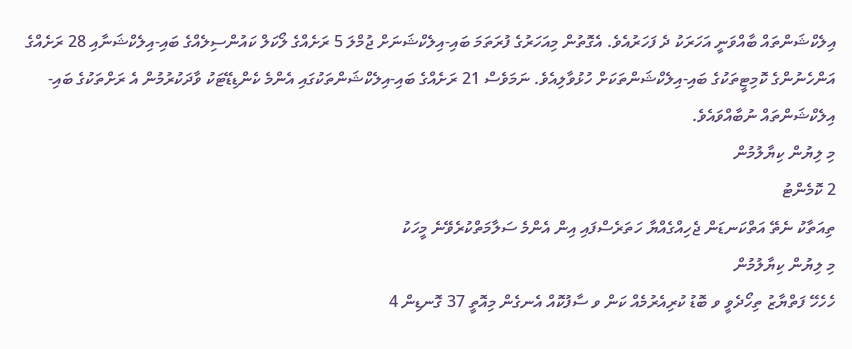އިލެކްޝަންތައް ބާއްވަނީ އަހަރަކު ދެ ފަހަރުއެވެ. އެގޮތުން މިއަހަރުގެ ފުރަތަމަ ބައި-އިލެކްޝަނަށް ޖުމްލަ 5 ރަށެއްގެ ލޯކަލް ކައުންސިލެއްގެ ބައި-އިލެކްޝަނާއި 28 ރަށެއްގެ އަންހެނުންގެ ކޮމިޓީތަކުގެ ބައި-އިލެކްޝަންތަކަށް ހުޅުވާލިއެވެ. ނަމަވެސް 21 ރަށެއްގެ ބައި-އިލެކްޝަންތަކުގައި އެންމެ ކެންޑިޑޭޓަކު ވާދަކުރުމުން އެ ރަށްތަކުގެ ބައި-އިލެކްޝަންތައް ނުބާއްވައެވެ.
މި ލިޔުން ކިޔާލުމުން
2 ކޮމެންޓު
ތިއަތާކު ނެތޭ އަތްކަނޑަން ޖެހިއްގެއްޔާ ހަތަރެސްފައި އިން އެންމެ ސަލާމަތްކުރެވޭނެ މީހަކު
މި ލިޔުން ކިޔާލުމުން
ހެހެހޭ ފަތްޔާޒު ތިހޯދެވީ ވ ބޮޑު ކުރިއެރުމެއް ކަން ވ ސާފުކޮއް އެނގެން މިއޮތީ 37 ގޮނޑިން 4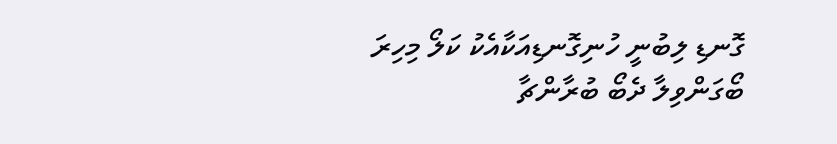ގޮނޑި ލިބުނީ ހުނިގޮނޑިއަކާއެކު ކަލޯ މިހިރަ ބޯގަންވިލާ ދެބޯ ބުރާންޗާ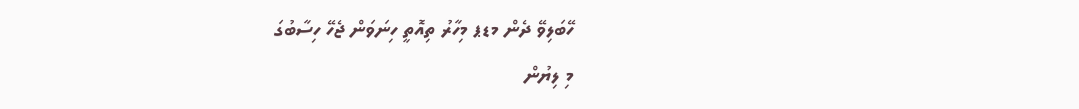ހޭބަލިވޭ ދެން މޑޕ މިހާރު ތިއޮތީ ހިނަވަން ޖެހޭ ހިސާބުގަ
މި ލިޔުން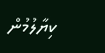ކިޔާލުމުން